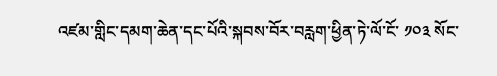འཛམ་གླིང་དམག་ཆེན་དང་པོའི་སྐབས་བོར་བརླག་ཕྱིན་ཏེ་ལོ་ངོ་ ༡༠༣ སོང་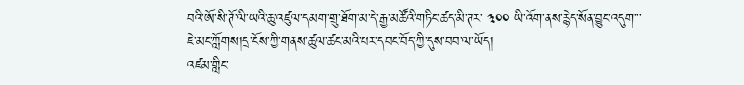བའི་ཨོ་སི་ཊོ་ལི་ཡའི་ཆུ་འཛུལ་དམག་གྲུ་ཐོག་མ་དེ་རྒྱ་མཚོའི་གཏིང་ཚད་མི་ཊར་ ༣༠༠ ཡི་འོག་ནས་རྙེད་སོན་བྱུང་འདུག་་་
ཇེ་མང་ཀློགས།དྲ་ངོས་ཀྱི་གནས་ཚུལ་ཚང་མའི་པར་དབང་བོད་ཀྱི་དུས་བབ་ལ་ཡོད།
འཛམ་གླིང་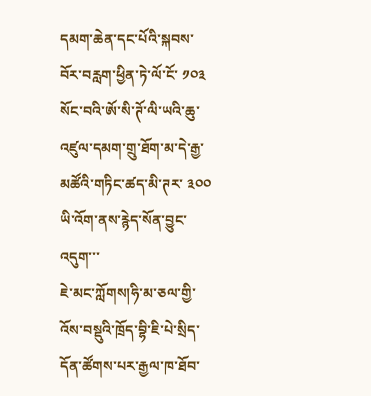དམག་ཆེན་དང་པོའི་སྐབས་བོར་བརླག་ཕྱིན་ཏེ་ལོ་ངོ་ ༡༠༣ སོང་བའི་ཨོ་སི་ཊོ་ལི་ཡའི་ཆུ་འཛུལ་དམག་གྲུ་ཐོག་མ་དེ་རྒྱ་མཚོའི་གཏིང་ཚད་མི་ཊར་ ༣༠༠ ཡི་འོག་ནས་རྙེད་སོན་བྱུང་འདུག་་་
ཇེ་མང་ཀློགས།ཧི་མ་ཅལ་གྱི་འོས་བསྡུའི་ཁྲོད་བྷི་ཇི་པེ་སྲིད་དོན་ཚོགས་པར་རྒྱལ་ཁ་ཐོབ་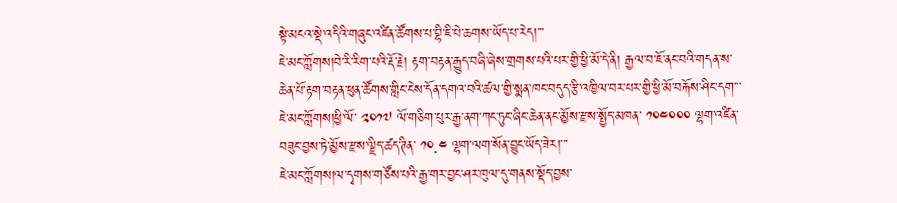སྟེ་མངའ་སྡེ་འདིའི་གཞུང་འཛིན་ཚོགས་པ་བྷི་ཇི་པེ་ཆགས་ཡོད་པ་རེད།་་་
ཇེ་མང་ཀློགས།བེ་རི་རིག་པའི་རྡོ་རྗེ། རྟག་བརྟན་རྒྱུད་བཞི་ཞེས་གྲགས་པའི་པར་གྱི་ཕྱི་མོ་དེ་ནི། རྒྱལ་བ་ཇོ་ནང་བའི་གདན་ས་ཆེན་པོ་རྟག་བརྟན་ཕུན་ཚོགས་གླིང་ངེས་དོན་དགའ་བའི་ཚལ་གྱི་སྨན་ཁང་བདུད་རྩི་འཁྱིལ་བར་པར་གྱི་ཕྱི་མོ་བརྐོས་ཤིང་དག་་་
ཇེ་མང་ཀློགས།ཕྱི་ལོ་ ༢༠༡༧ ལོ་གཅིག་པུར་རྒྱ་ནག་ཀང་ཏུང་ཞིང་ཆེན་ནང་མྱོས་རྫས་སྤྱོད་མཁན་ ༡༠༤༠༠༠ ལྷག་འཛིན་བཟུང་བྱས་ཏེ་མྱོས་རྫས་ལྗིད་ཚད་ཊིན་ ༡༠.༤ ལྷག་ལག་སོན་བྱུང་ཡོད་ཟེར།་་་
ཇེ་མང་ཀློགས།ལ་དྭགས་གཙོས་པའི་རྒྱ་གར་བྱང་ཤར་ཁུལ་དུ་གནས་སྡོད་བྱས་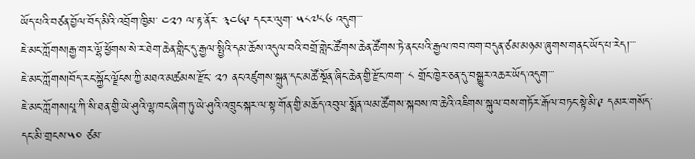ཡོད་པའི་བཙན་བྱོལ་བོད་མིའི་འབྲོག་ཁྱིམ་ ༤༢༡ ལ་རྟ་ནོར་ ༣༤༦༩ དང་ར་ལུག་ ༥༨༧༨༦ འདུག་་་
ཇེ་མང་ཀློགས།རྒྱ་གར་ལྷོ་ཕྱོགས་སེ་ར་ཐེག་ཆེན་གླིང་དུ་རྒྱལ་སྤྱིའི་དམ་ཆོས་འདུལ་བའི་བགྲོ་གླེང་ཚོགས་ཆེན་ཚོགས་ཏེ་ནང་པའི་རྒྱལ་ཁབ་ཁག་བདུན་ཙམ་མཉམ་ཞུགས་གནང་ཡོད་པ་རེད།་་་
ཇེ་མང་ཀློགས།བོད་རང་སྐྱོང་ལྗོངས་ཀྱི་མཐའ་མཚམས་རྫོང་ ༢༡ ནང་འཛུགས་སྐྲུན་དང་མཚོ་སྔོན་ཞིང་ཆེན་གྱི་རྫོང་ཁག་ ༨ གྲོང་ཁྱེར་ཅན་དུ་བསྒྱུར་འཆར་ཡོད་འདུག་་་
ཇེ་མང་ཀློགས།པཱ་ཀི་སི་ཐན་གྱི་ཡེ་ཤུའི་ལྷ་ཁང་ཞིག་ཏུ་ཡེ་ཤུའི་འཁྲུང་སྐར་ལ་སྟ་གོན་གྱི་མཆོད་འབུལ་སྨོན་ལམ་ཚོགས་སྐབས་ཁ་ཆེའི་འཇིགས་སྐུལ་བས་གཏོར་རྒོལ་བཏང་སྟེ་མི་༩ དམར་གསོད་དང་མི་གྲངས་༥༠ ཙམ་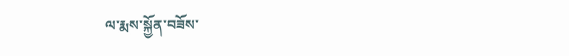ལ་རྨས་སྐྱོན་བཟོས་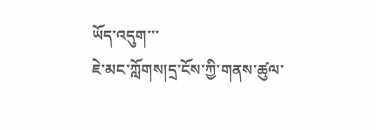ཡོད་འདུག་་་
ཇེ་མང་ཀློགས།དྲ་ངོས་ཀྱི་གནས་ཚུལ་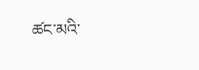ཚང་མའི་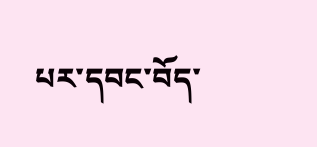པར་དབང་བོད་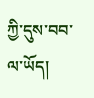ཀྱི་དུས་བབ་ལ་ཡོད།